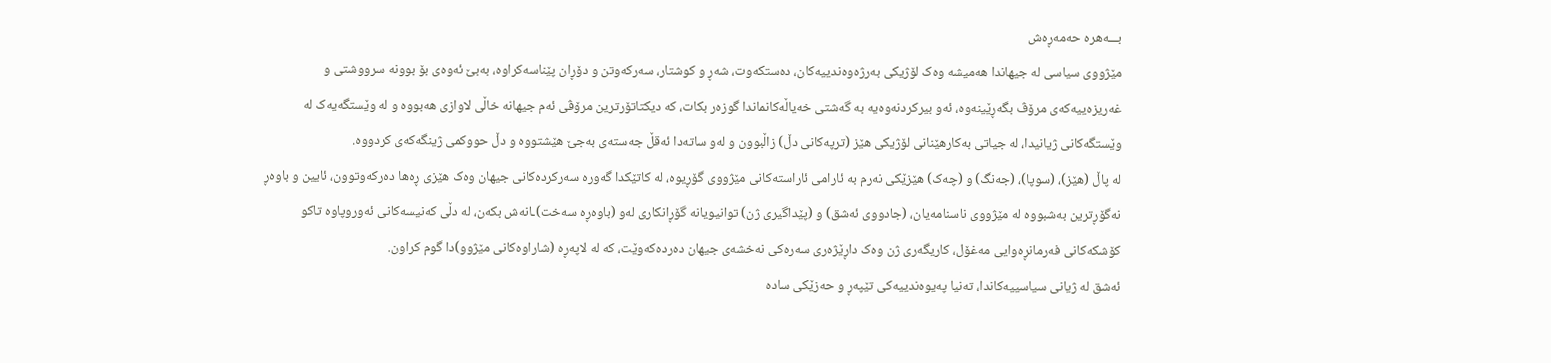بـــەهرە حەمەڕەش
مێژووی سیاسی لە جیهاندا هەمیشە وەک لۆژیکی بەرژەوەندییەکان، دەستکەوت، شەڕ و کوشتار، سەرکەوتن و دۆڕان پێناسەکراوە، بەبێ ئەوەی بۆ بوونە سرووشتی و غەریزەییەکەی مرۆڤ بگەڕێینەوە، ئەو بیرکردنەوەیە بە گەشتی خەیاڵەکانماندا گوزەر بکات، کە دیکتاتۆرترین مرۆڤی ئەم جیهانە خاڵی لاوازی هەبووە و لە وێستگەیەک لە وێستگەکانی ژیانیدا، لە جیاتی بەکارهێنانی لۆژیکی هێز (ترپەکانی دڵ) زاڵبوون و لەو ساتەدا ئەقڵ جەستەی بەجێ هێشتووە و دڵ حووکمی ژینگەکەی کردووە.
لە پاڵ (هێز)، (سوپا)، (جەنگ) و (چەک) هێزێکی نەرم بە ئارامی ئاراستەکانی مێژووی گۆڕیوە، لە کاتێکدا گەورە سەرکردەکانی جیهان وەک هێزی ڕەها دەرکەوتوون، ئایین و باوەڕ نەگۆڕترین بەشبووە لە مێژووی ناسنامەیان، (جادووی ئەشق) و (پێداگیری ژن) توانیویانە گۆڕانکاری لەو (باوەڕە سەخت)ـانەش بکەن، لە دڵی کەنیسەکانی ئەوروپاوە تاکو کۆشکەکانی فەرمانڕەوایی مەغۆل، کاریگەری ژن وەک داڕێژەری سەرەکی نەخشەی جیهان دەردەکەوێت، کە لە لاپەڕە (شاراوەکانی مێژوو)دا گوم کراون.
ئەشق لە ژیانی سیاسییەکاندا، تەنیا پەیوەندییەکی تێپەڕ و حەزێکی سادە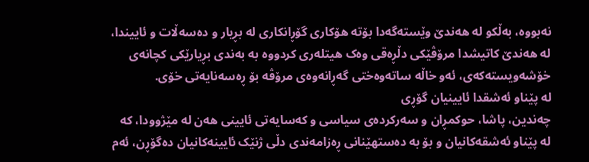نەبووە، بەڵکو لە هەندێ وێستەگەدا بۆتە هۆکاری گۆڕانکاری لە بڕیار و دەسەڵات و ئاییندا، لە هەندێ کاتیشدا مرۆڤێکی دڵڕەقی وەک هیتلەری کردووە بە بەندی بڕیارێکی کچانەی خۆشەویستەکەی، ئەو خاڵە ساتەوەختی گەڕانەوەی مرۆڤە بۆ ڕەسەنایەتی خۆی.
لە پێناو ئەشقدا ئایینیان گۆڕی
چەندین، پاشا، حوکمڕان و سەرکردەی سیاسی و کەسایەتی ئایینی هەن لە مێژوودا، کە لە پێناو ئەشقەکانیان و بۆ بە دەستهێنانی ڕەزامەندی دڵی ژنێک ئایینەکانیان دەگۆڕن، ئەم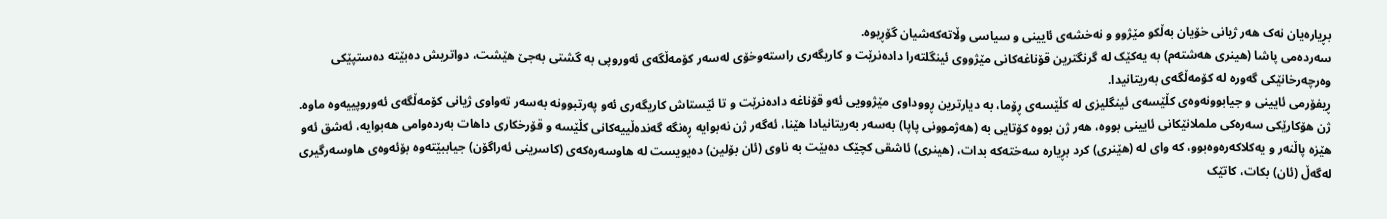بڕیارەیان نەک هەر ژیانی خۆیان بەڵکو مێژوو و نەخشەی ئایینی و سیاسی وڵاتەکەشیان گۆڕیوە.
سەردەمی پاشا (هینری هەشتەم) بە یەکێک لە گرنگترین قۆناغەکانی مێژووی ئینگلتەرا دادەنرێت و کاریگەری راستەوخۆی لەسەر کۆمەڵگەی ئەوروپی بە گشتی بەجێ هێشت، دواتریش دەبێتە دەستپێکی وەرچەرخانێکی گەورە لە کۆمەڵگەی بەریتانیدا.
ڕیفۆرمی ئایینی و جیابوونەوەی کڵێسەی ئینگلیزی لە کڵێسەی ڕۆما، بە دیارترین ڕووداوی مێژوویی ئەو قۆناغە دادەنرێت و تا ئێستاش کاریگەری ئەو پەرتبوونە بەسەر تەواوی ژیانی کۆمەڵگەی ئەوروپییەوە ماوە.
ژن هۆکارێکی سەرەکی ململانێکانی ئایینی بووە، هەر ژن بووە کۆتایی بە (هەژموونی پاپا) بەسەر بەریتانیادا هێنا، ئەگەر ژن نەبوایە ڕەنگە گەندەڵییەکانی کڵێسە و قۆرخکاری داهات بەردەوامی هەبوایە، ئەشق ئەو هێزە پاڵنەر و یەکلاکەرەوەبوو، کە وای لە (هێنری) کرد بڕیارە سەختەکە بدات، (هینری) ئاشقی کچێک دەبێت بە ناوی (ئان بۆلین) دەیویست لە هاوسەرەکەی (کاسرینی ئەراگۆن) جیاببێتەوە بۆئەوەی هاوسەرگیری لەگەڵ (ئان) بکات، کاتێک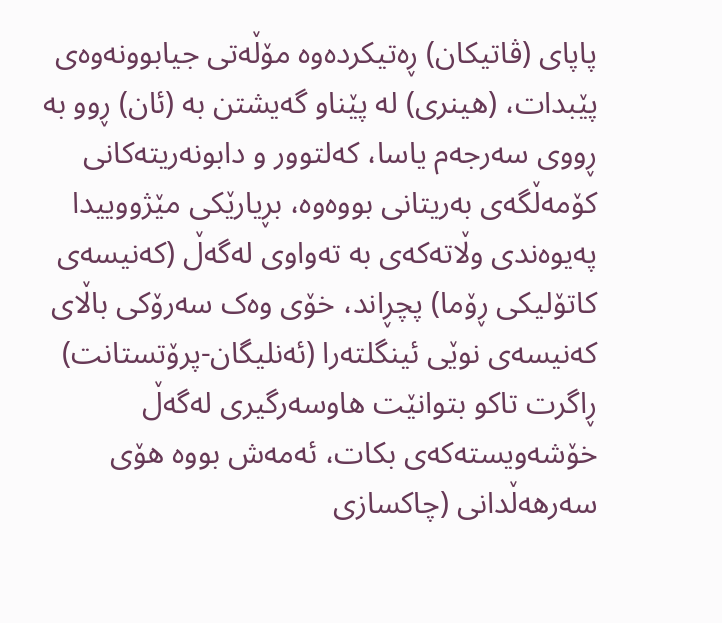پاپای (ڤاتیکان) ڕەتیکردەوە مۆڵەتی جیابوونەوەی پێبدات، (هینری) لە پێناو گەیشتن بە (ئان) ڕوو بە ڕووی سەرجەم یاسا، کەلتوور و دابونەریتەکانی کۆمەڵگەی بەریتانی بووەوە، بڕیارێکی مێژووییدا پەیوەندی وڵاتەکەی بە تەواوی لەگەڵ (کەنیسەی کاتۆلیکی ڕۆما) پچڕاند، خۆی وەک سەرۆکی باڵای کەنیسەی نوێی ئینگلتەرا (ئەنلیگان-پرۆتستانت) ڕاگرت تاکو بتوانێت هاوسەرگیری لەگەڵ خۆشەویستەکەی بکات، ئەمەش بووە هۆی سەرهەڵدانی (چاکسازی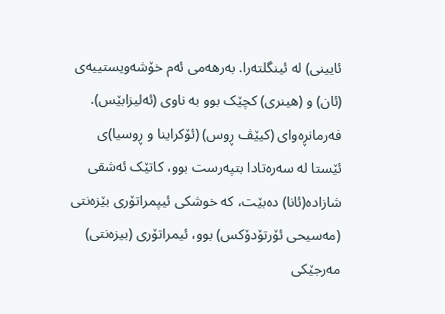ئایینی) لە ئینگلتەرا. بەرهەمی ئەم خۆشەویستییەی (ئان) و (هینری) کچێک بوو بە ناوی (ئەلیزابێس).
فەرمانڕەوای (کیێڤ ڕوس) (ئۆکراینا و ڕوسیا)ی ئێستا لە سەرەتادا بتپەرست بوو، کاتێک ئەشقی شازادە(ئانا) دەبێت، کە خوشکی ئیپمراتۆری بێزەنتی (مەسیحی ئۆرتۆدۆکس) بوو، ئیمراتۆری (بیزەنتی) مەرجێکی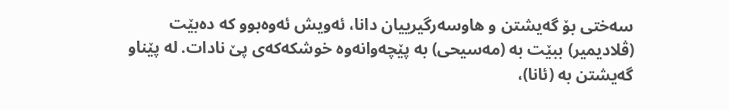سەختی بۆ گەیشتن و هاوسەرگیرییان دانا، ئەویش ئەوەبوو کە دەبێت (ڤلادیمیر) ببێت بە (مەسیحی) بە پێچەوانەوە خوشکەکەی پێ نادات. لە پێناو گەیشتن بە (ئانا)،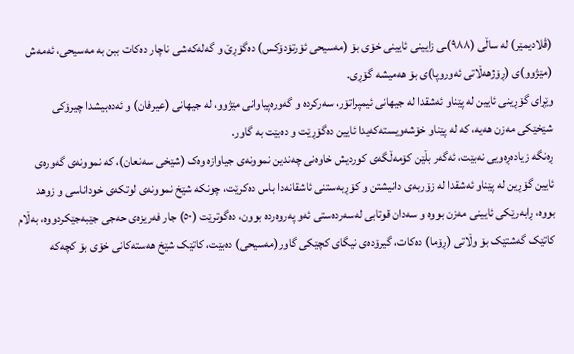(ڤلادیمێر) لە ساڵی (٩٨٨)ـی زایینی ئایینی خۆی بۆ (مەسیحی ئۆرتۆدۆکس) دەگۆڕێ و گەلەکەشی ناچار دەکات ببن بە مەسیحی، ئەمەش (مێژوو)ی (ڕۆژهەڵاتی ئەوروپا)ی بۆ هەمیشە گۆڕی.
وێڕای گۆڕینی ئایین لە پێناو ئەشقدا لە جیهانی ئیمپراتۆر، سەرکردە و گەورەپیاوانی مێژوو، لە جیهانی (عیرفان) و ئەدەبیشدا چیرۆکی شێخێکی مەزن هەیە، کە لە پێناو خۆشەویستەکەیدا ئایین دەگۆڕێت و دەبێت بە گاور.
ڕەنگە زیادەڕەویی نەبێت، ئەگەر بڵێن کۆمەڵگەی کوردیش خاوەنی چەندین نموونەی جیاوازە وەک (شێخی سەنعان)، کە نموونەی گەورەی ئایین گۆڕین لە پێناو ئەشقدا لە زۆربەی دانیشتن و کۆڕبەستنی ئاشقانەدا باس دەکرێت، چونکە شێخ نموونەی لوتکەی خوداناسی و زوهد بووە، ڕابەرێکی ئایینی مەزن بووە و سەدان قوتابی لەسەردەستی ئەو پەروەردە بوون، دەگوترێت (٥٠) جار فەریزەی حەجی جێبەجێکردووە، بەڵام کاتێک گەشتێک بۆ وڵاتی (ڕۆما) دەکات، گیرۆدەی نیگای کچێکی گاور(مەسیحی) دەبێت، کاتێک شێخ هەستەکانی خۆی بۆ کچەکە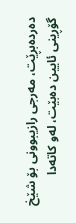دەردەبڕێت، مەرجی رازیبوونی بۆ شێخ گۆڕینی ئایین دەبێت، لەو کاتەدا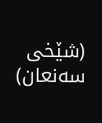(شێخی سەنعان)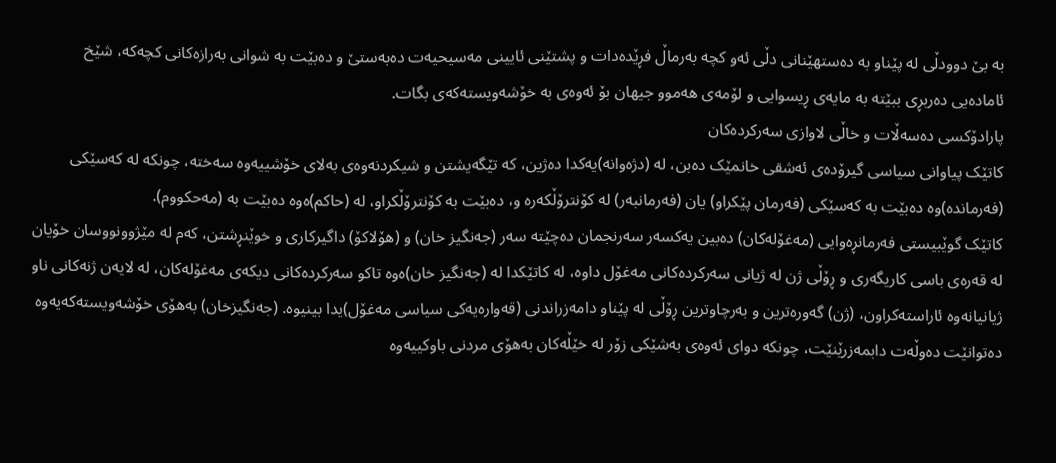بە بێ دوودڵی لە پێناو بە دەستهێنانی دڵی ئەو کچە بەرماڵ فڕێدەدات و پشتێنی ئایینی مەسیحیەت دەبەستێ و دەبێت بە شوانی بەرازەکانی کچەکە، شێخ ئامادەیی دەربڕی ببێتە بە مایەی ڕیسوایی و لۆمەی هەموو جیهان بۆ ئەوەی بە خۆشەویستەکەی بگات.
پارادۆکسی دەسەڵات و خاڵی لاوازی سەرکردەکان
کاتێک پیاوانی سیاسی گیرۆدەی ئەشقی خانمێک دەبن، لە (دژەوانە)یەکدا دەژین، کە تێگەیشتن و شیکردنەوەی بەلای خۆشییەوە سەختە، چونکە لە کەسێکی (فەرماندە)وە دەبێت بە کەسێکی (فەرمان پێکراو) یان (فەرمانبەر) لە کۆنترۆڵکەرە و، دەبێت بە کۆنترۆڵکراو، لە (حاکم)ەوە دەبێت بە (مەحکووم).
کاتێک گوێبیستی فەرمانڕەوایی (مەغۆلەکان) دەبین یەکسەر سەرنجمان دەچێتە سەر (جەنگیز خان) و (هۆلاکۆ) داگیرکاری و خوێنڕشتن، کەم لە مێژوونووسان خۆیان لە قەرەی باسی کاریگەری و ڕۆڵی ژن لە ژیانی سەرکردەکانی مەغۆل داوە، لە کاتێکدا لە (جەنگیز خان)ەوە تاکو سەرکردەکانی دیکەی مەغۆلەکان، لە لایەن ژنەکانی ناو ژیانیانەوە ئاراستەکراون، (ژن) گەورەترین و بەرچاوترین ڕۆڵی لە پێناو دامەزراندنی (قەوارەیەکی سیاسی مەغۆل)یدا بینیوە. (جەنگیزخان) بەهۆی خۆشەویستەکەیەوە دەتوانێت دەوڵەت دابمەزرێنێت، چونکە دوای ئەوەی بەشێکی زۆر لە خێڵەکان بەهۆی مردنی باوکییەوە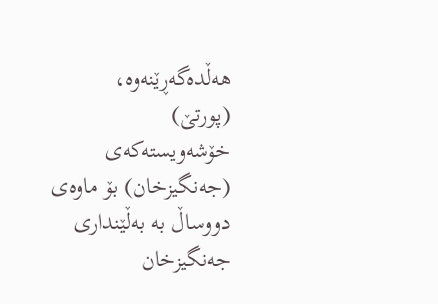هەڵدەگەڕێنەوە، (پورتێ) خۆشەویستەکەی (جەنگیزخان) بۆ ماوەی دووساڵ بە بەڵێنداری جەنگیزخان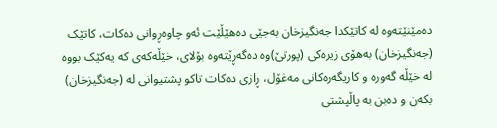دەمێنێتەوە لە کاتێکدا جەنگیزخان بەجێی دەهێڵێت ئەو چاوەڕوانی دەکات، کاتێک (جەنگیزخان) بەهۆی زیرەکی (پورتێ)وە دەگەڕێتەوە بۆلای، خێڵەکەی کە یەکێک بووە لە خێڵە گەورە و کاریگەرەکانی مەغۆل، ڕازی دەکات تاکو پشتیوانی لە (جەنگیزخان) بکەن و دەبن بە پاڵپشتی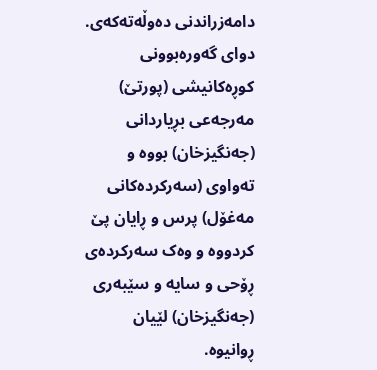دامەزراندنی دەوڵەتەکەی. دوای گەورەبوونی کوڕەکانیشی (پورتێ) مەرجەعی بڕیاردانی (جەنگیزخان) بووە و تەواوی (سەرکردەکانی مەغۆل) پرس و ڕایان پێ کردووە و وەک سەرکردەی ڕۆحی و سایە و سێبەری (جەنگیزخان) لێیان ڕوانیوە.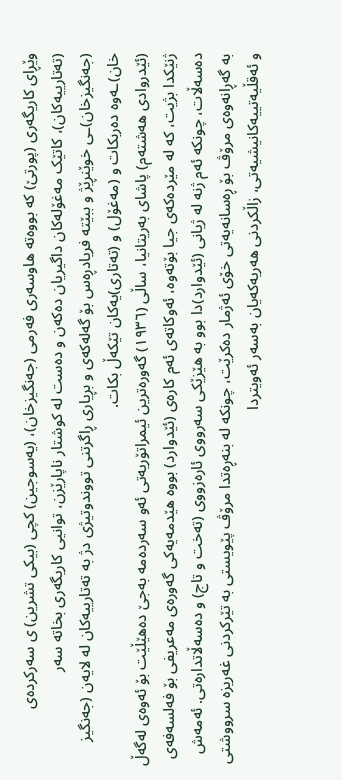وێڕای کاریگەری (پورتێ) کە بووەتە هاوسەری فەرمی (جەنگیزخان)، (یەسوجین) کچی (بیکی تشرین) ی سەرکردەی (تەتارییەکان)، کاتێک مەغۆلەکان داگیریان دەکەن و دەست لە کوشتار ناپارێزن، توانیی کاریگەری بخاتە سەر (جەنگیزخان)ـی خوێنڕێژ و ببێتە فریادڕەس بۆ گەلەکەی و بڕیاری ڕاگرتنی تووندوتیژی دژ بە تەتارییەکان لە لایەن (جەنگیز خان)ـەوە دەربکات و (مەغۆل) و (تەتاری)یەکان تێکەڵ بکات.
(ئێدروادی هەشتەم) پاشای بەریتانیا، ساڵی (١٩٣٦) گەورەترین ئیمراتۆریەتی ئەو سەردەمە بەجێ دەهێڵێت بۆ ئەوەی لەگەڵ ژنێکدا بژیت، کە لە مێردەکەی جیا بۆتەوە، ئەوکاتەی ئەم کارەی (ئێدوارد) بووە هێدمەیەکی گەورەی مەعریفی بۆ فەلسەفەی دەسەڵات، چونکە ئەم ژنە لە ژیانی (ئێدوارد)دا بوو بە هێزێکی سەرووی ئارەزووی (تەخت و تاج) و دەسەڵاتدارەتی. ئەمەش بە گەڕانەوەی مرۆڤ بۆ ڕەسانەیەتی خۆی ئەژمار دەکرێت، چونکە لە بنەڕەتدا مرۆڤ پێویستی بە تێرکردنی غەریزە سرووشتی و ئەقڵیەتییەکانیشیەتی، زاڵکردنی هەریەکەیان بەسەر ئەویتردا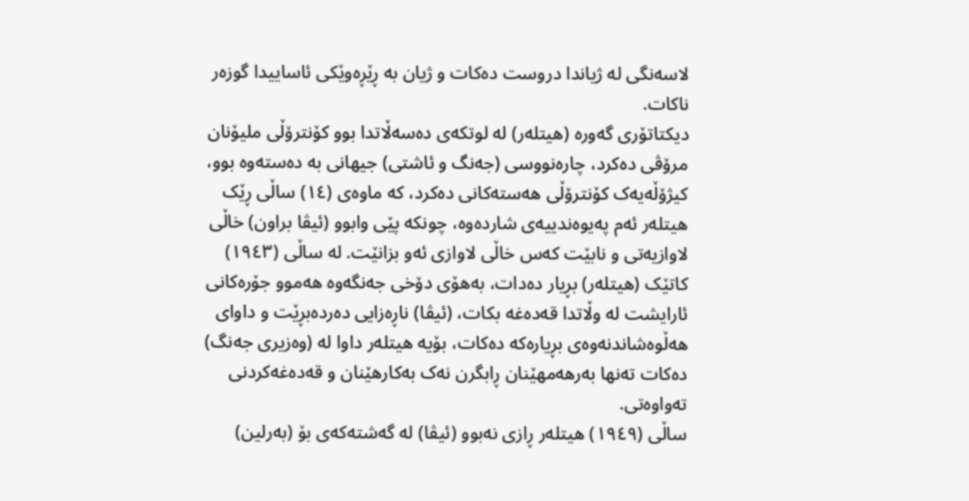لاسەنگی لە ژیاندا دروست دەکات و ژیان بە ڕێڕەوێکی ئاساییدا گوزەر ناکات.
دیکتاتۆری گەورە (هیتلەر) لە لوتکەی دەسەڵاتدا بوو کۆنترۆڵی ملیۆنان مرۆڤی دەکرد، چارەنووسی (جەنگ و ئاشتی) جیهانی بە دەستەوە بوو، کیژۆڵەیەک کۆنترۆڵی هەستەکانی دەکرد، کە ماوەی (١٤) ساڵی ڕێک هیتلەر ئەم پەیوەندییەی شاردەوە، چونکە پێی وابوو (ئیڤا براون) خاڵی لاوازیەتی و نابێت کەس خاڵی لاوازی ئەو بزانێت. لە ساڵی (١٩٤٣) کاتێک (هیتلەر) بڕیار دەدات، بەهۆی دۆخی جەنگەوە هەموو جۆرەکانی ئارایشت لە وڵاتدا قەدەغە بکات، (ئیڤا) ناڕەزایی دەردەبڕێت و داوای هەڵوەشاندنەوەی بڕیارەکە دەکات، بۆیە هیتلەر داوا لە (وەزیری جەنگ) دەکات تەنها بەرهەمهێنان ڕابگرن نەک بەکارهێنان و قەدەغەکردنی تەواوەتی.
ساڵی (١٩٤٩) هیتلەر ڕازی نەبوو (ئیڤا) لە گەشتەکەی بۆ (بەرلین)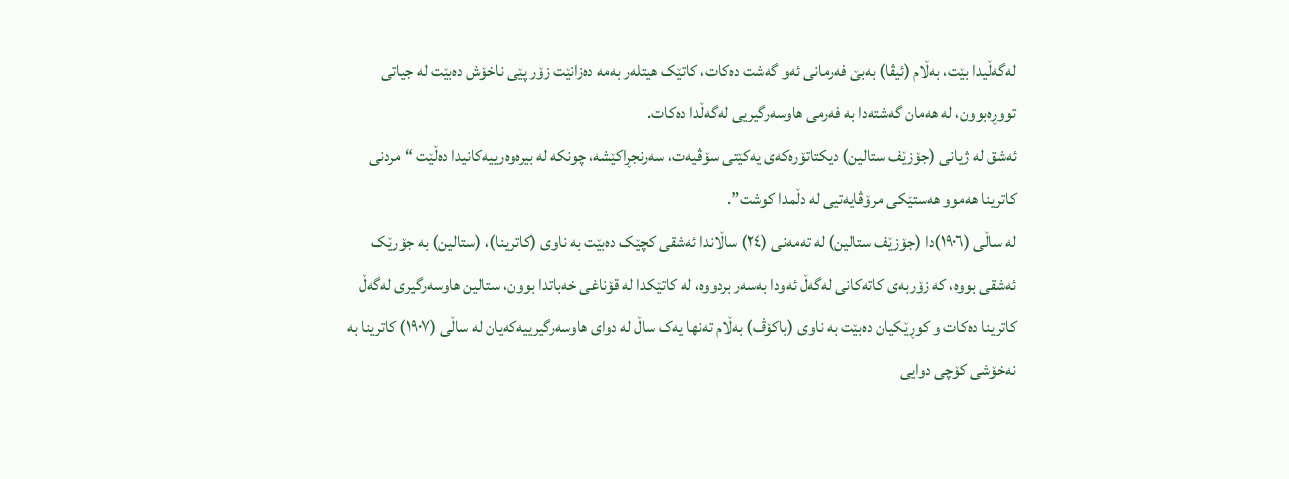لەگەڵیدا بێت، بەڵام (ئیڤا) بەبێ فەرمانی ئەو گەشت دەکات، کاتێک هیتلەر بەمە دەزانێت زۆر پێی ناخۆش دەبێت لە جیاتی تووڕەبوون، لە هەمان گەشتەدا بە فەرمی هاوسەرگیریی لەگەڵدا دەکات.
ئەشق لە ژیانی (جۆزێف ستالین) دیکتاتۆرەکەی یەکێتی سۆڤیەت، سەرنجڕاکێشە، چونکە لە بیرەوەرییەکانیدا دەڵێت “مردنی کاترینا هەموو هەستێکی مرۆڤایەتیی لە دڵمدا کوشت”.
لە ساڵی (١٩٠٦)دا (جۆزێف ستالین) لە تەمەنی (٢٤) ساڵاندا ئەشقی کچێک دەبێت بە ناوی (کاترینا)، (ستالین) بە جۆرێک ئەشقی بووە، کە زۆربەی کاتەکانی لەگەڵ ئەودا بەسەر بردووە، لە کاتێکدا لە قۆناغی خەباتدا بوون، ستالین هاوسەرگیری لەگەڵ کاترینا دەکات و کوڕێکیان دەبێت بە ناوی (باکۆڤ) بەڵام تەنها یەک ساڵ لە دوای هاوسەرگیرییەکەیان لە ساڵی (١٩٠٧) کاترینا بە نەخۆشی کۆچی دوایی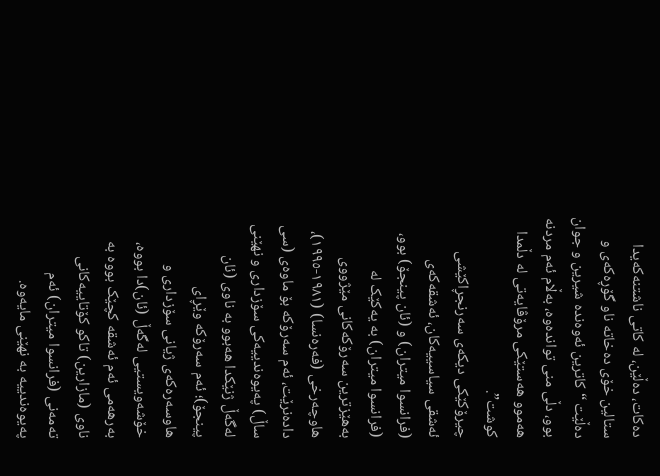دەکات، دەڵێن، لە کاتی ناشتنەکەیدا ستالین خۆی دەخاتە ناو گۆڕەکەی و دەڵێت “کاترین ئەوەندە شیرین و جوان بوو، دڵی منی تواندەوە، بەڵام ئەم مردنە هەموو هەستێکی مرۆڤایەتی لە دڵمدا کوشت”.
چیرۆکێکی دیکەی سەرنجڕاکێشی ئەشقی سیاسییەکان، ئەشقەکەی (فرانسوا میتران) و (ئان پینجۆ) بوو، (فرانسوا میتران) بە یەکێک لە بەهێزترین سەرۆکەکانی مێژووی هاوچەرخی (فەرەنسا) (١٩٨١-١٩٩٥)، دادەنرێت، ئەم سەرۆکە بۆ ماوەی (سی ساڵ) پەیوەندییەکی سۆزداری و نهێنی لەگەڵ ژنێکدا هەبوو بە ناوی (ئان پینجۆ)؛ ئەم سەرۆکە وێڕای هاوسەرەکەی ژیانی سۆزداری و خۆشەویستیی لەگەڵ (ئان)دا بووە، بەرهەمی ئەم ئەشقە کچێک بووە بە ناوی (مازارین) تاکو کۆتاییەکانی تەمەنی (فرانسوا میتران) ئەم پەیوەندییە بە نهێنی مایەوە.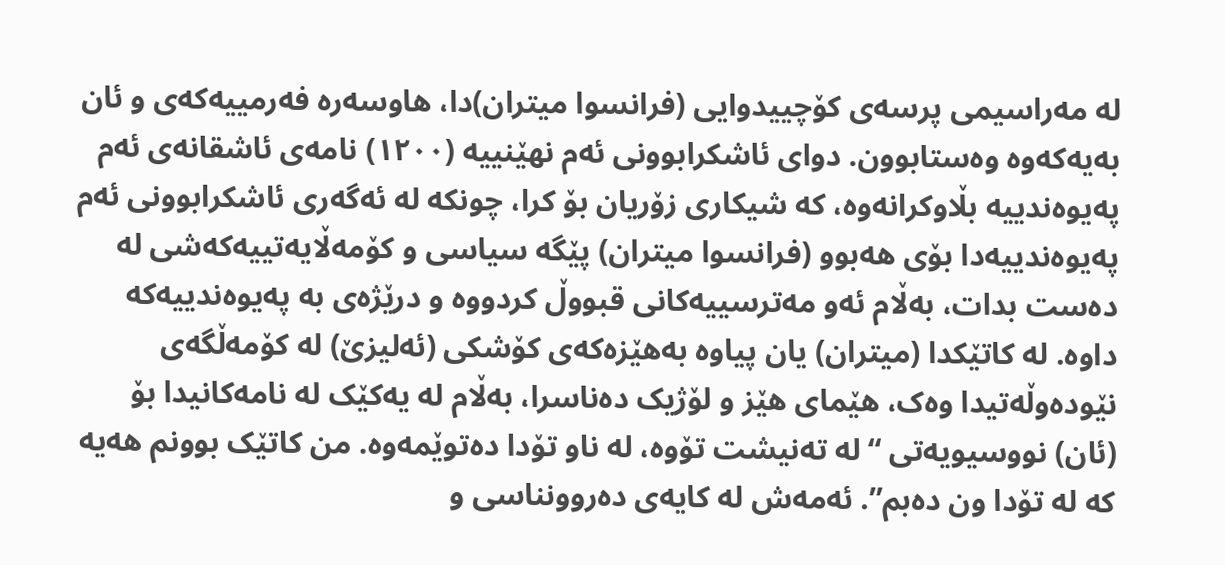لە مەراسیمی پرسەی کۆچییدوایی (فرانسوا میتران)دا، هاوسەرە فەرمییەکەی و ئان بەیەکەوە وەستابوون. دوای ئاشکرابوونی ئەم نهێنییە (١٢٠٠) نامەی ئاشقانەی ئەم پەیوەندییە بڵاوکرانەوە، کە شیکاری زۆریان بۆ کرا، چونکە لە ئەگەری ئاشکرابوونی ئەم پەیوەندییەدا بۆی هەبوو (فرانسوا میتران) پێگە سیاسی و کۆمەڵایەتییەکەشی لە دەست بدات، بەڵام ئەو مەترسییەکانی قبووڵ کردووە و درێژەی بە پەیوەندییەکە داوە. لە کاتێکدا (میتران) یان پیاوە بەهێزەکەی کۆشکی (ئەلیزێ) لە کۆمەڵگەی نێودەوڵەتیدا وەک، هێمای هێز و لۆژیک دەناسرا، بەڵام لە یەکێک لە نامەکانیدا بۆ (ئان) نووسیویەتی “لە تەنیشت تۆوە، لە ناو تۆدا دەتوێمەوە. من کاتێک بوونم هەیە کە لە تۆدا ون دەبم”. ئەمەش لە کایەی دەروونناسی و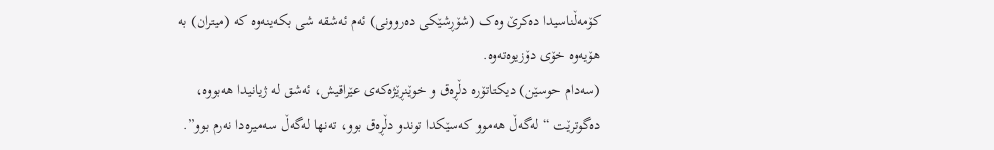کۆمەڵناسیدا دەکرێ وەک (شۆڕشێکی دەروونی) ئەم ئەشقە شی بکەینەوە کە (میتران) بە هۆیەوە خۆی دۆزیوەتەوە.
(سەدام حوسێن) دیکتاتۆرە دڵڕەق و خوێنڕێژەکەی عێراقیش، ئەشق لە ژیانیدا هەبووە، دەگوترێت “لەگەڵ هەموو کەسێکدا توندو دڵڕەق بوو، تەنها لەگەڵ سەمیرەدا نەرم بوو”.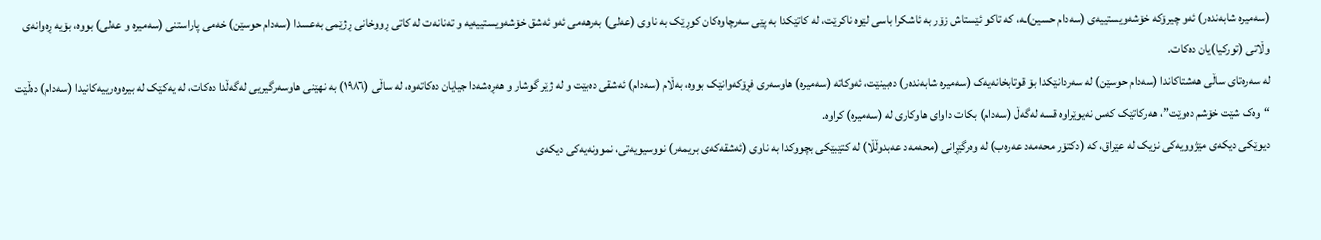(سەمیرە شابەندەر) ئەو چیرۆکە خۆشەویستییەی (سەدام حسین)ـە، کە تاکو ئێستاش زۆر بە ئاشکرا باسی لێوە ناکرێت، لە کاتێکدا بە پێی سەرچاوەکان کوڕێک بە ناوی (عەلی) بەرهەمی ئەو ئەشق خۆشەویستییەیە و تەنانەت لە کاتی ڕووخانی ڕژێمی بەعسدا (سەدام حوسێن) خەمی پاراستنی (سەمیرە و عەلی) بووە، بۆیە ڕەوانەی وڵاتی (تورکیا)یان دەکات.
لە سەرەتای ساڵی هەشتاکاندا (سەدام حوسێن) لە سەردانێکدا بۆ قوتابخانەیەک (سەمیرە شابەندەر) دەبینێت، ئەوکاتە (سەمیرە) هاوسەری فڕۆکەوانێک بووە، بەڵام (سەدام) ئەشقی دەبێت و لە ژێر گوشار و هەڕەشەدا جیایان دەکاتەوە، لە ساڵی (١٩٨٦) بە نهێنی هاوسەرگیریی لەگەڵدا دەکات، لە یەکێک لە بیرەوەرییەکانیدا (سەدام) دەڵێت “وەک شێت خۆشم دەوێت”، هەرکاتێک کەس نەیوێراوە قسە لەگەڵ (سەدام) بکات داوای هاوکاری لە (سەمیرە) کراوە.
دیوێکی دیکەی مێژوویەکی نزیک لە عێراق، کە (دکتۆر محەمەد عەرەب) لە وەرگێڕانی (محەمەد عەبدوڵڵا) لە کتێبێکی بچووکدا بە ناوی (ئەشقەکەی بریمەر) نووسیویەتی، نموونەیەکی دیکەی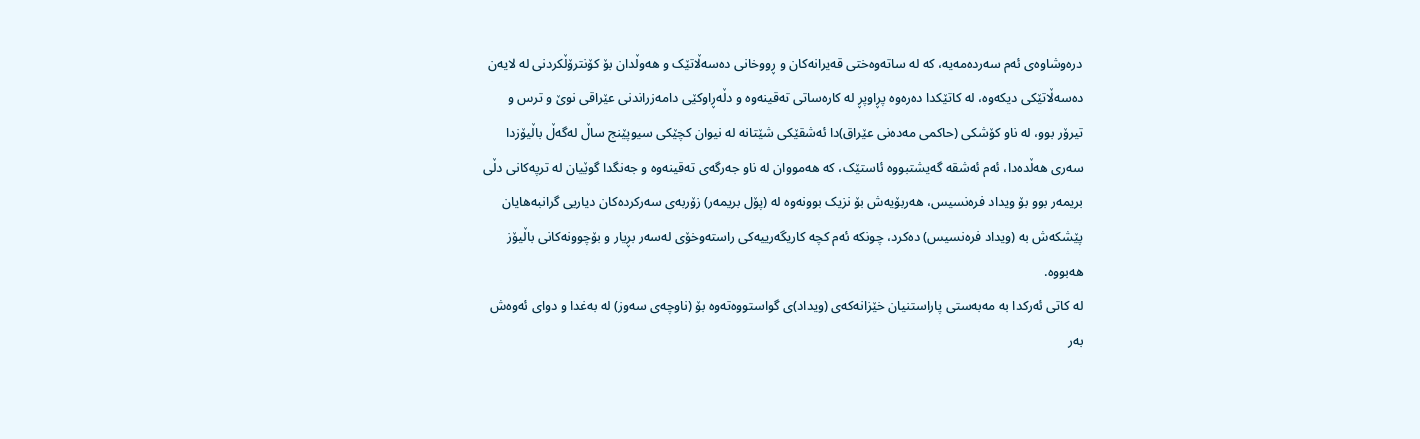درەوشاوەی ئەم سەردەمەیە، کە لە ساتەوەختی قەیرانەکان و ڕووخانی دەسەڵاتێک و هەوڵدان بۆ کۆنترۆڵکردنی لە لایەن دەسەڵاتێکی دیکەوە، لە کاتێکدا دەرەوە پڕاوپڕ لە کارەساتی تەقینەوە و دڵەڕاوکێی دامەزراندنی عێراقی نوێ و ترس و تیرۆر بوو، لە ناو کۆشکی (حاکمی مەدەنی عێراق)دا ئەشقێکی شێتانە لە نیوان کچێکی سیوپێنج ساڵ لەگەڵ باڵیۆزدا سەری هەڵدەدا، ئەم ئەشقە گەیشتبووە ئاستێک، کە هەمووان لە ناو جەرگەی تەقینەوە و جەنگدا گوێیان لە ترپەکانی دڵی بریمەر بوو بۆ ویداد فرەنسیس، هەربۆیەش بۆ نزیک بوونەوە لە (پۆل بریمەر) زۆربەی سەرکردەکان دیاریی گرانبەهایان پێشکەش بە (ویداد فرەنسیس) دەکرد، چونکە ئەم کچە کاریگەرییەکی راستەوخۆی لەسەر بڕیار و بۆچوونەکانی باڵیۆز هەبووە.
لە کاتی ئەرکدا بە مەبەستی پاراستنیان خێزانەکەی (ویداد)ی گواستووەتەوە بۆ (ناوچەی سەوز) لە بەغدا و دوای ئەوەش بەر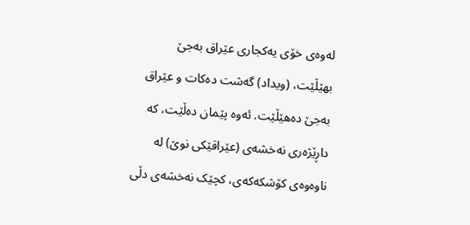لەوەی خۆی یەکجاری عێراق بەجێ بهێڵێت، (ویداد) گەشت دەکات و عێراق بەجێ دەهێڵێت. ئەوە پێمان دەڵێت، کە داڕێژەری نەخشەی (عێراقێکی نوێ) لە ناوەوەی کۆشکەکەی، کچێک نەخشەی دڵی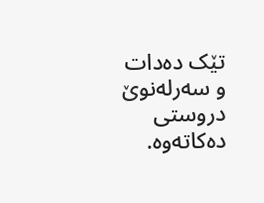تێک دەدات و سەرلەنوێ دروستی دەکاتەوە.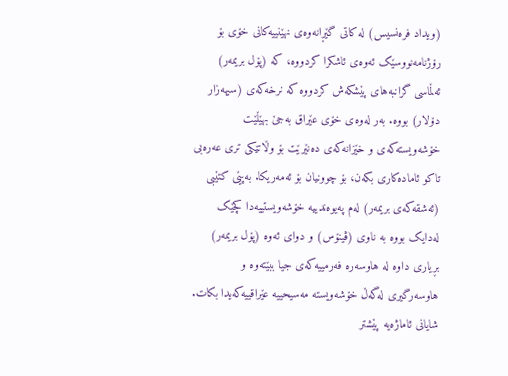(ویداد فرەنسیس) لە کاتی گێڕانەوەی نهێنییەکانی خۆی بۆ رۆژنامەنووسێک ئەوەی ئاشکرا کردووە، کە (پۆل بریمەر) ئەڵماسی گرانبەهای پێشکەش کردووە کە نرخەکەی (سیهەزار دۆلار) بووە. بەر لەوەی خۆی عێراق بەجێ بهێڵێت خۆشەویستەکەی و خێزانەکەی دەنێرێت بۆ وڵاتێکی تری عەرەبی تاکو ئامادەکاری بکەن، بۆ چوونیان بۆ ئەمەریکا. بەپێی کتێبی (ئەشقەکەی بریمەر) لەم پەیوەندییە خۆشەویستییەدا کچێک لەدایک بووە بە ناوی (ڤینۆس) و دوای ئەوە (پۆل بریمەر) بڕیاری داوە لە هاوسەرە فەرمییەکەی جیا ببێتەوە و هاوسەرگیری لەگەڵ خۆشەویستە مەسیحییە عێراقییەکەیدا بکات. شایانی ئاماژەیە پێشتر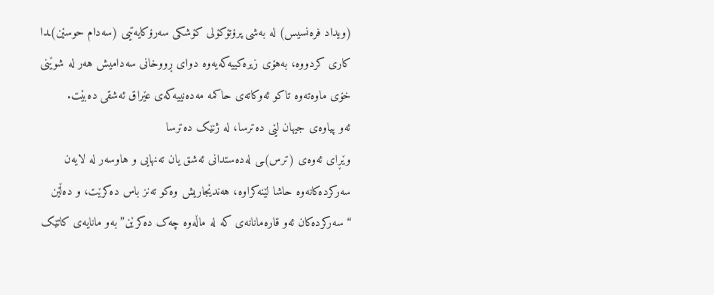(ویداد فرەنسیس) لە بەشی پرۆتۆکۆلی کۆشکی سەرۆکایەتیی (سەدام حوسێن)ـدا کاری کردووە، بەهۆی زیرەکییەکەیەوە دوای ڕووخانی سەدامیش هەر لە شوێنی خۆی ماوەتەوە تاکو ئەوکاتەی حاکمە مەدەنییەکەی عێراق ئەشقی دەبێت.
ئەو پیاوەی جیهان لێی دەترسا، لە ژنێک دەترسا
وێڕای ئەوەی (ترس)ـی لەدەستدانی ئەشق یان تەنهایی و هاوسەر لە لایەن سەرکردەکانەوە حاشا لێنەکراوە، هەندێجاریش وەکو تەنز باس دەکرێت، و دەڵێن “سەرکردەکان ئەو قارەمانانەی کە لە ماڵەوە چەک دەکرێن” بەو مانایەی کاتێک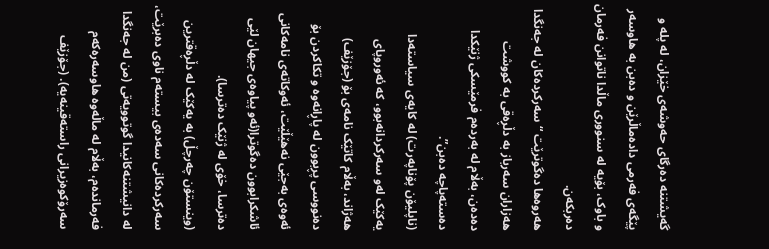گەیشتنە دەرگای حەوشەی خێزان، لە پلە و پێگەی فەرمی دادەماڵرێن و دەبن بە هاوسەر و باوک، بۆیە لە سنووری ماڵدا ناتوانن فەرمان دەربکەن.
هەروەها دەگوترێت “سەرکردەکان لە جەنگدا هەزاران سەرباز بە دڵڕەقی بە کووشت دەدەن، بەڵام لە بەردەم فرمێسکی ژنێکدا دەستەپاچە دەبن”.
(ناپلیۆن پۆناپەرت) لە کایەی سیاستەدا یەکێک لەو سەرکردانەبوو، کە ئەوروپای هەژاند، بەڵام کاتێک نامەی بۆ (جۆزێف) دەنووسی پڕبوون لە پاڕانەوە و تکاکردن بۆ ئەوەی بەجێی نەهێڵێت، ئەوکاتەی نامەکانی ئاشکرابوون دەگوترا(ئەو پیاوەی جیهان لێی دەترسا، خۆی لە ژنێک دەترسا).
(وینستۆن چەرچڵ) بە یەکێک لە دڵڕەقترین سەرکردەکانی سەدەی بیستەم ناوی دەبرێت، لە دانیشتنەکانیدا گوتوویەتی (من لە جەنگدا فەرماندەم، بەڵام لە ماڵەوە هاوسەرەکەم سەرۆکوەزیرانی راستەقینەیە). (جۆزێف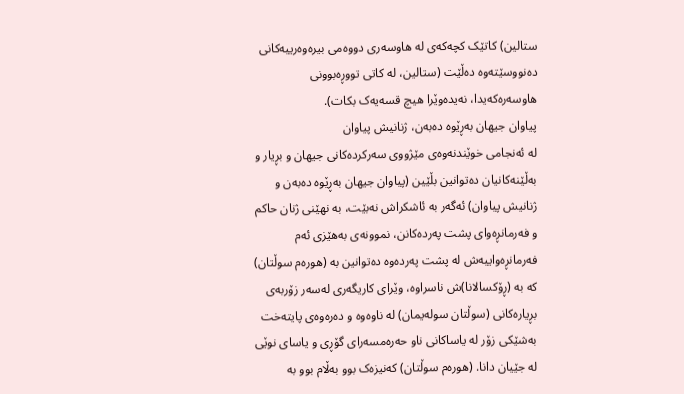ستالین) کاتێک کچەکەی لە هاوسەری دووەمی بیرەوەرییەکانی دەنووسێتەوە دەڵێت (ستالین، لە کاتی تووڕەبوونی هاوسەرەکەیدا، نەیدەوێرا هیچ قسەیەک بکات).
پیاوان جیهان بەڕێوە دەبەن، ژنانیش پیاوان
لە ئەنجامی خوێندنەوەی مێژووی سەرکردەکانی جیهان و بڕیار و بەڵێنەکانیان دەتوانین بڵێین (پیاوان جیهان بەڕێوە دەبەن و ژنانیش پیاوان) ئەگەر بە ئاشکراش نەبێت، بە نهێنی ژنان حاکم و فەرمانڕەوای پشت پەردەکانن، نموونەی بەهێزی ئەم فەرمانڕەواییەش لە پشت پەردەوە دەتوانین بە (هورەم سوڵتان) کە بە (ڕۆکسالانا)ش ناسراوە، وێرای کاریگەری لەسەر زۆربەی بڕیارەکانی (سوڵتان سولەیمان) لە ناوەوە و دەرەوەی پایتەخت بەشێکی زۆر لە یاساکانی ناو حەرەمسەرای گۆڕی و یاسای نوێی لە جێیان دانا. (هورەم سوڵتان) کەنیزەک بوو بەڵام بوو بە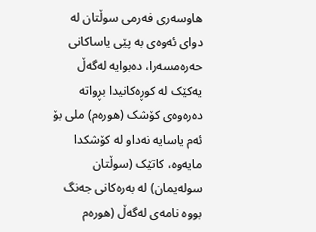هاوسەری فەرمی سوڵتان لە دوای ئەوەی بە پێی یاساکانی حەرەمسەرا، دەبوایە لەگەڵ یەکێک لە کوڕەکانیدا بڕواتە دەرەوەی کۆشک (هورەم) ملی بۆ ئەم یاسایە نەداو لە کۆشکدا مایەوە، کاتێک (سوڵتان سولەیمان) لە بەرەکانی جەنگ بووە نامەی لەگەڵ (هورەم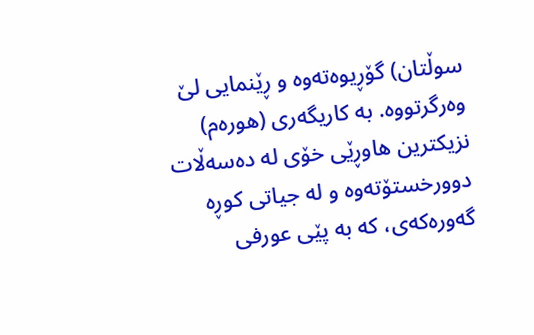سوڵتان) گۆڕیوەتەوە و ڕێنمایی لێ وەرگرتووە. بە کاریگەری (هورەم) نزیکترین هاوڕێی خۆی لە دەسەڵات دوورخستۆتەوە و لە جیاتی کوڕە گەورەکەی، کە بە پێی عورفی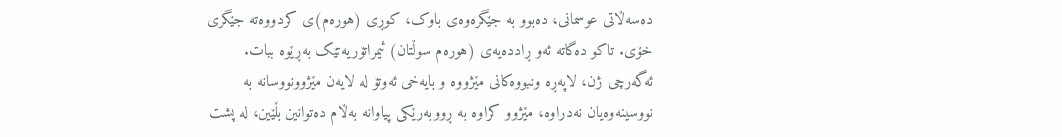دەسەڵاتی عوسمانی، دەبوو بە جێگرەوەی باوک، کوڕی (هورەم)ی کردووەتە جێگری خۆی. تاکو دەگاتە ئەو ڕاددەیەی (هورەم سوڵتان) ئیمراتۆریەتێک بەڕێوە ببات.
ئەگەرچی ژن، لاپەڕە ونبووەکانی مێژووە و بایەخی ئەوتۆ لە لایەن مێژوونووسانە بە نووسینەوەیان نەدراوە، مێژوو کراوە بە ڕووبەرێکی پیاوانە بەڵام دەتوانین بڵێین، لە پشت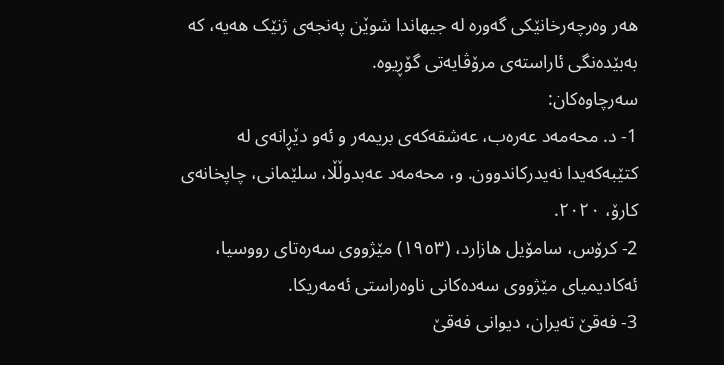هەر وەرچەرخانێکی گەورە لە جیهاندا شوێن پەنجەی ژنێک هەیە، کە بەبێدەنگی ئاراستەی مرۆڤایەتی گۆڕیوە.
سەرچاوەکان:
1- د. محەمەد عەرەب، عەشقەکەی بریمەر و ئەو دێڕانەی لە کتێبەکەیدا نەیدرکاندوون. و، محەمەد عەبدوڵڵا، سلێمانی، چاپخانەی کارۆ، ٢٠٢٠.
2- کرۆس، سامۆیل هازارد، (١٩٥٣) مێژووی سەرەتای رووسیا، ئەکادیمیای مێژووی سەدەکانی ناوەراستی ئەمەریکا.
3- فەقێ تەیران، دیوانی فەقێ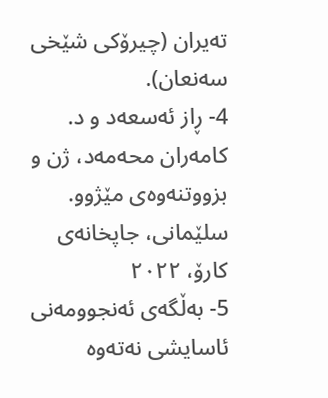تەیران (چیرۆکی شێخی سەنعان).
4- ڕاز ئەسعەد و د. کامەران محەمەد، ژن و بزووتنەوەی مێژوو. سلێمانی، جاپخانەی کارۆ، ٢٠٢٢
5- بەڵگەی ئەنجوومەنی ئاسایشی نەتەوە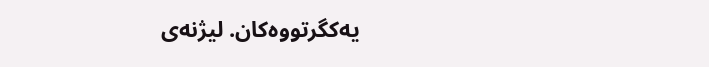یەکگرتووەکان. لیژنەی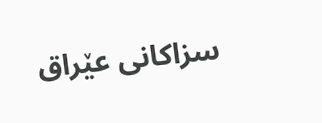سزاکانی عێراق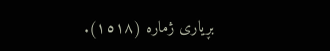بڕیاری ژمارە (١٥١٨).